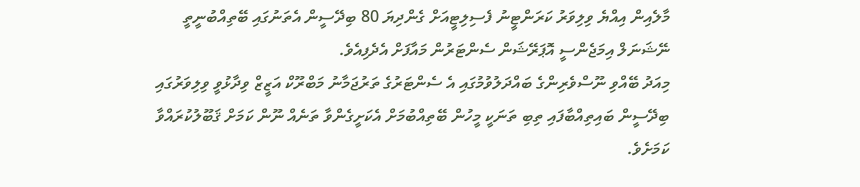މާލެއިން އިއްޔެ ވިލިވަރު ކަރަންޓީނު ފެސިލިޓީއަށް ގެންދިޔަ 80 ބިދޭސީން އެތަނުގައި ބޭތިއްބުނީތީ ނޭޝަނަލް އިމަޖެންސީ އޮޕަރޭޝަން ސެންޓަރުން މައާފަށް އެދެފިއެވެ.
މިއަދު ބޭއްވި ނޫސްވެރިންގެ ބައްދަލުވުމުގައި އެ ސެންޓަރުގެ ތަރުޖަމާނު މަބްރޫކް އަޒީޒް ވިދާޅުވީ ވިލިވަރުގައި ބިދޭސީން ބައިތިއްބާފައި ތިބި ތަނަކީ މީހުން ބޭތިއްބުމަށް އެކަށީގެންވާ ތަނެއް ނޫން ކަމަށް ޤަބޫލުކުރައްވާ ކަމަށެވެ.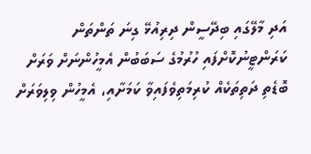އަދި މާލޭގައި ބިދޭސީން ދިރިއުޅޭ ގިނަ ތަންތަން ކަރަންޓީނުކޮށްފައި ހުރުމުގެ ސަބަބުން އެމީހުންނަށް ވަރަށް ބޮޑެތި ދަތިތަކެއް ކުރިމަތިވެފައިވާ ކަމަށާއި، އެމީހުން ވިލިވަރަށް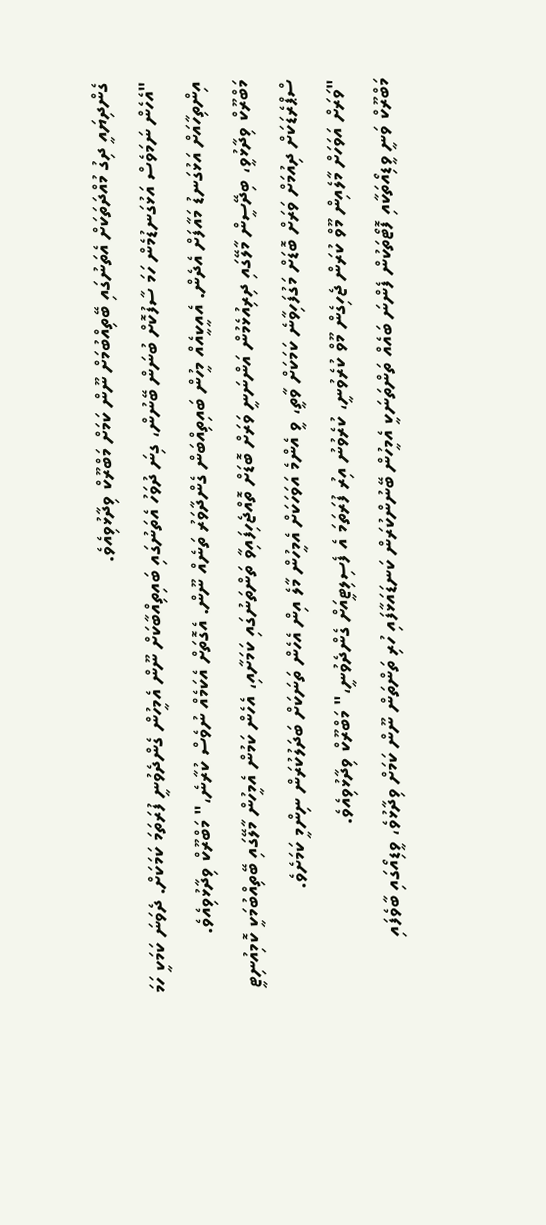ގެންދިޔައީ ދިގު މުއްދަތަކަށް އެތަނުގައި ބޭތިއްބުމަށް ނޫން ކަމަށް މަބްރޫކް ވިދާޅުވިއެވެ.
"އެހެން ނަމަވެސް އަޅުގަނޑުމެން ހަމަ ސާފުކޮށް ބުނަން ބޭނުން، ގިނަ ދުވަހު އެތަނުގައި ބައިތިއްބާކަށް ނޫން އެމީހުން ގެންދެވުނީ ފުރަތަމަ ކަމަކަށް. ދެވަނަ ކަމަކީ ހަމަ އިންތިހާއަށް އަޅުގަނޑު މައާފަށް އެދެން. އެއީކީއެއް މީހުން ބައިތިއްބަން ގެންދާވަރު ތަނެއް ނޫން. އެގޮތަށް އެކަމެއް ނުވެސް ކުރާނެ،" މަބްރޫކް ވިދާޅުވިއެވެ.
މަބްރޫކް ވިދާޅުވީ، ބިދޭސީން މާލޭގައި ދިރިއުޅެމުން އަންނަނީ ވަރަށް ބޮޑަށް ތޮއްޖެހިފައިވާ ތަންތަނުގައި ކަމަށާއި، އެހެން ކަމުން އެމީހުން މާލޭގައި ބޭތިއްބުމަކީ ކޮމިއުނިޓީ ސްޕްރެޑަކަށް ދިއުމަށް ވަރަށް ބޮޑަށް މަގުފަހިވާނެ ކަމަކަށް ވާތީ، ވީ އެންމެ އަވަހަކަށް އެމީހުން މާލެ އިން އެހެން ތަނަކަށް ބަދަލުކުރަން ނިންމީ ކަމަށެވެ.
"ވަރަށް އަވަހަށް މާލެއިން މޫވް ކުރަން ޖެހިގެން މޫވް ކުރެވުނީ، ކުރެވުނު އިރު ފުރަތަމަ އެ ފެސިލިޓީއަށް ގެންދެވުނީ،" މަބްރޫކް ވިދާޅުވިއެވެ.
މަބްރޫކް ވަނީ ވީޑިއޯތަކާއި ފޮޓޯތަކުން ފެންނަ ބައެއް ތަންތަނަކީ އެމީހުން ބޭނުންކުރަން ކަނޑައަޅާފައި ހުރި ތަންތަން ނޫން ކަމަށް ވިދާޅުވެ، ވީޑިއޯގައި ބާވެފައި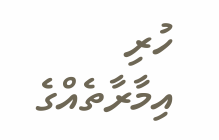ހުރި އިމާރާތެއްގެ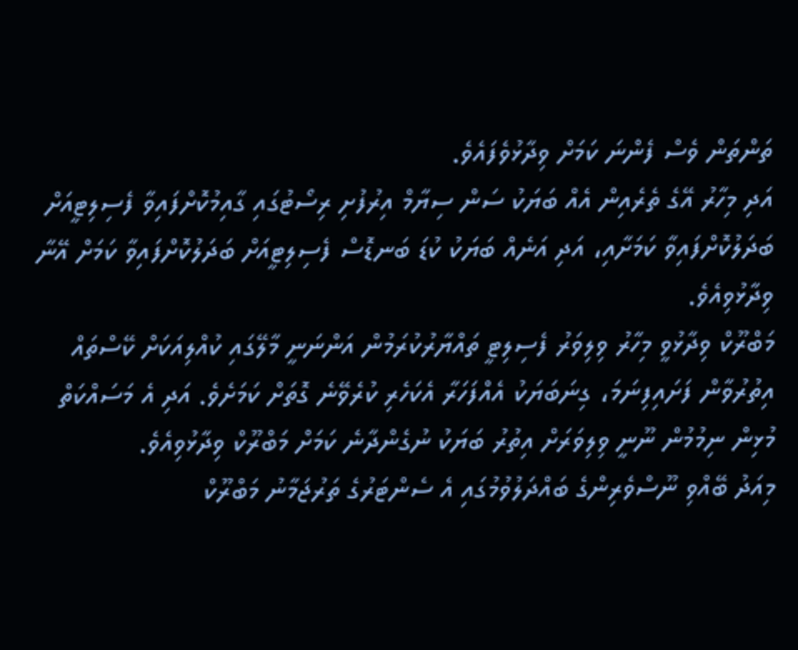ތަންތަން ވެސް ފެންނަ ކަމަށް ވިދާޅުވެފައެވެ.
އަދި މިހާރު އޭގެ ތެރެއިން އެއް ބަޔަކު ސަން ސިޔާމް އިރުފުށި ރިސޯޓުގައި ގާއިމުކޮށްފައިވާ ފެސިލިޓީއަށް ބަދަލުކޮށްފައިވާ ކަމަށާއި، އަދި އަނެއް ބަޔަކު ކުޑަ ބަނޑޮސް ފެސިލިޓީއަށް ބަދަލުކޮށްފައިވާ ކަމަށް އޭނާ ވިދާޅުވިއެވެ.
މަބްރޫކް ވިދާޅުވީ މިހާރު ވިލިވަރު ފެސިލިޓީ ތައްޔާރުކުރަމުން އަންނަނީ މާލޭގައި ކުއްލިއަކަށް ކޭސްތައް އިތުރުވާން ފަށައިފިނަމަ، ގިނަބަޔަކު އެއްފަހަރާ އެކަހެރި ކުރެވޭނެ ގޮތަށް ކަމަށެވެ. އަދި އެ މަސައްކަތް މުޅިން ނިމުމުން ނޫނީ ވިލިވަރަށް އިތުރު ބަޔަކު ނުގެންދާނެ ކަމަށް މަބްރޫކް ވިދާޅުވިއެވެ.
މިއަދު ބޭއްވި ނޫސްވެރިންގެ ބައްދަލުވުމުގައި އެ ސެންޓަރުގެ ތަރުޖަމާނު މަބްރޫކް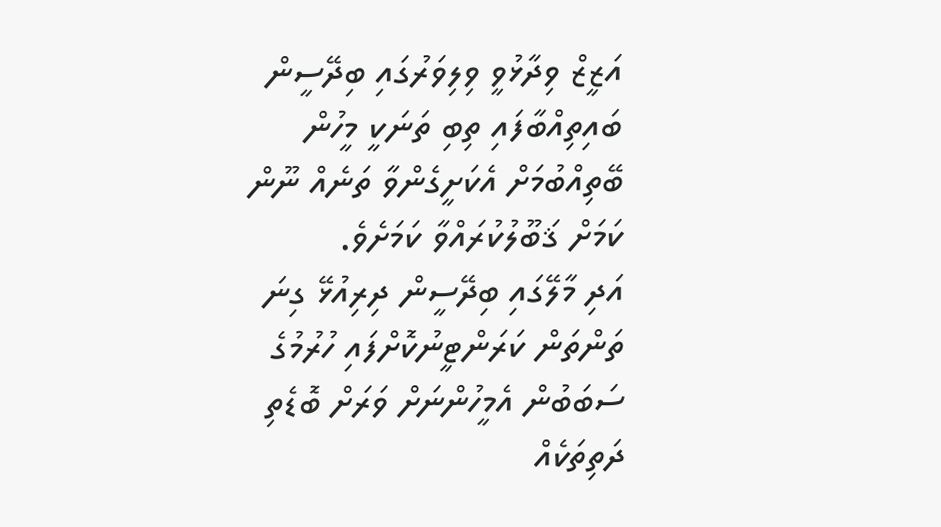އަޒީޒް ވިދާޅުވީ ވިލިވަރުގައި ބިދޭސީން ބައިތިއްބާފައި ތިބި ތަނަކީ މީހުން ބޭތިއްބުމަށް އެކަށީގެންވާ ތަނެއް ނޫން ކަމަށް ޤަބޫލުކުރައްވާ ކަމަށެވެ.
އަދި މާލޭގައި ބިދޭސީން ދިރިއުޅޭ ގިނަ ތަންތަން ކަރަންޓީނުކޮށްފައި ހުރުމުގެ ސަބަބުން އެމީހުންނަށް ވަރަށް ބޮޑެތި ދަތިތަކެއް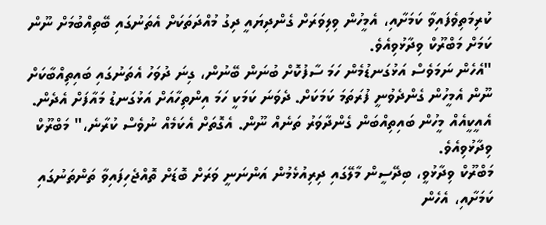ކުރިމަތިވެފައިވާ ކަމަށާއި، އެމީހުން ވިލިވަރަށް ގެންދިޔައީ ދިގު މުއްދަތަކަށް އެތަނުގައި ބޭތިއްބުމަށް ނޫން ކަމަށް މަބްރޫކް ވިދާޅުވިއެވެ.
"އެހެން ނަމަވެސް އަޅުގަނޑުމެން ހަމަ ސާފުކޮށް ބުނަން ބޭނުން، ގިނަ ދުވަހު އެތަނުގައި ބައިތިއްބާކަށް ނޫން އެމީހުން ގެންދެވުނީ ފުރަތަމަ ކަމަކަށް. ދެވަނަ ކަމަކީ ހަމަ އިންތިހާއަށް އަޅުގަނޑު މައާފަށް އެދެން. އެއީކީއެއް މީހުން ބައިތިއްބަން ގެންދާވަރު ތަނެއް ނޫން. އެގޮތަށް އެކަމެއް ނުވެސް ކުރާނެ،" މަބްރޫކް ވިދާޅުވިއެވެ.
މަބްރޫކް ވިދާޅުވީ، ބިދޭސީން މާލޭގައި ދިރިއުޅެމުން އަންނަނީ ވަރަށް ބޮޑަށް ތޮއްޖެހިފައިވާ ތަންތަނުގައި ކަމަށާއި، އެހެން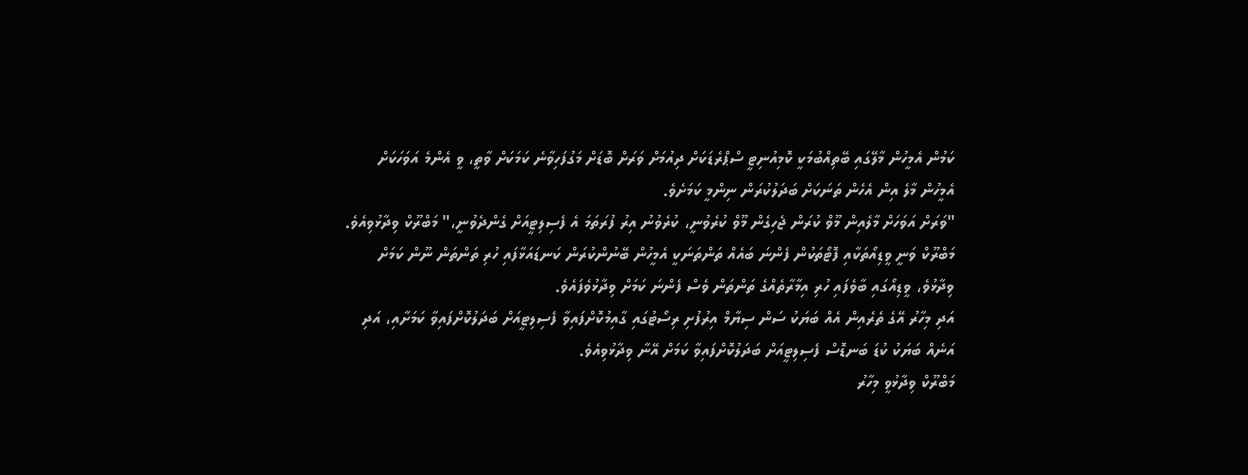ކަމުން އެމީހުން މާލޭގައި ބޭތިއްބުމަކީ ކޮމިއުނިޓީ ސްޕްރެޑަކަށް ދިއުމަށް ވަރަށް ބޮޑަށް މަގުފަހިވާނެ ކަމަކަށް ވާތީ، ވީ އެންމެ އަވަހަކަށް އެމީހުން މާލެ އިން އެހެން ތަނަކަށް ބަދަލުކުރަން ނިންމީ ކަމަށެވެ.
"ވަރަށް އަވަހަށް މާލެއިން މޫވް ކުރަން ޖެހިގެން މޫވް ކުރެވުނީ، ކުރެވުނު އިރު ފުރަތަމަ އެ ފެސިލިޓީއަށް ގެންދެވުނީ،" މަބްރޫކް ވިދާޅުވިއެވެ.
މަބްރޫކް ވަނީ ވީޑިއޯތަކާއި ފޮޓޯތަކުން ފެންނަ ބައެއް ތަންތަނަކީ އެމީހުން ބޭނުންކުރަން ކަނޑައަޅާފައި ހުރި ތަންތަން ނޫން ކަމަށް ވިދާޅުވެ، ވީޑިއޯގައި ބާވެފައި ހުރި އިމާރާތެއްގެ ތަންތަން ވެސް ފެންނަ ކަމަށް ވިދާޅުވެފައެވެ.
އަދި މިހާރު އޭގެ ތެރެއިން އެއް ބަޔަކު ސަން ސިޔާމް އިރުފުށި ރިސޯޓުގައި ގާއިމުކޮށްފައިވާ ފެސިލިޓީއަށް ބަދަލުކޮށްފައިވާ ކަމަށާއި، އަދި އަނެއް ބަޔަކު ކުޑަ ބަނޑޮސް ފެސިލިޓީއަށް ބަދަލުކޮށްފައިވާ ކަމަށް އޭނާ ވިދާޅުވިއެވެ.
މަބްރޫކް ވިދާޅުވީ މިހާރު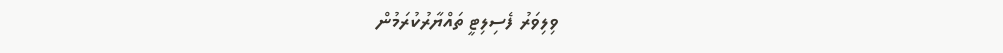ވިލިވަރު ފެސިލިޓީ ތައްޔާރުކުރަމުން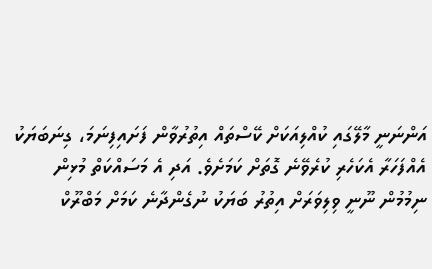އަންނަނީ މާލޭގައި ކުއްލިއަކަށް ކޭސްތައް އިތުރުވާން ފަށައިފިނަމަ، ގިނަބަޔަކު އެއްފަހަރާ އެކަހެރި ކުރެވޭނެ ގޮތަށް ކަމަށެވެ. އަދި އެ މަސައްކަތް މުޅިން ނިމުމުން ނޫނީ ވިލިވަރަށް އިތުރު ބަޔަކު ނުގެންދާނެ ކަމަށް މަބްރޫކް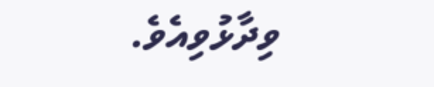ވިދާޅުވިއެވެ.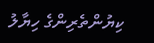ކިޔުންތެރިންގެ ހިޔާލު